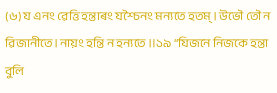(৬) য এনং ৱেত্তি হন্তাৰং যশ্চৈনং মন্যতে হতম্ । উভৌ তৌ ন ৱিজানীতে। নায়ং হন্তি ন হন্যতে ॥১৯ “যিজনে নিজকে হন্তা বুলি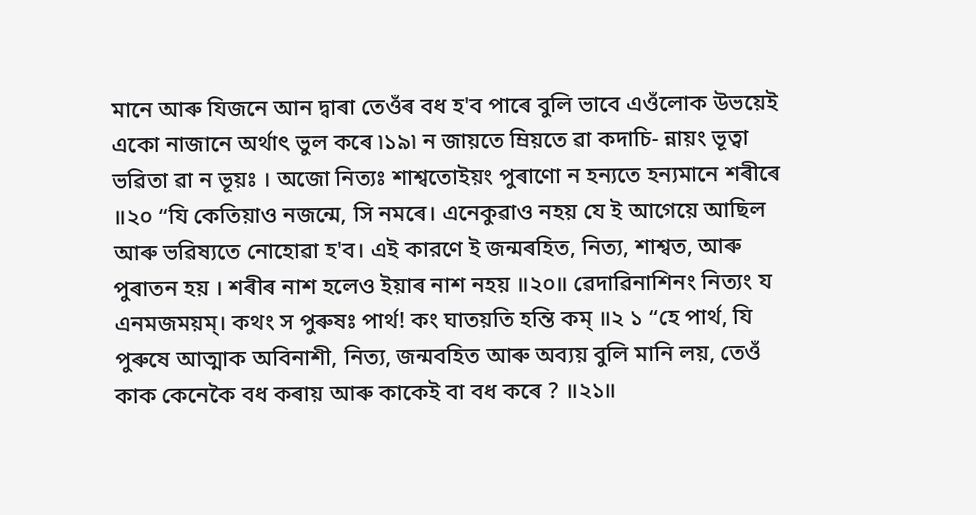মানে আৰু যিজনে আন দ্বাৰা তেওঁৰ বধ হ'ব পাৰে বুলি ভাবে এওঁলোক উভয়েই একো নাজানে অর্থাৎ ভুল কৰে ৷১৯৷ ন জায়তে ম্রিয়তে ৱা কদাচি- ন্নায়ং ভূত্বা ভৱিতা ৱা ন ভূয়ঃ । অজো নিত্যঃ শাশ্বতোইয়ং পুৰাণো ন হন্যতে হন্যমানে শৰীৰে ॥২০ “যি কেতিয়াও নজন্মে, সি নমৰে। এনেকুৱাও নহয় যে ই আগেয়ে আছিল আৰু ভৱিষ্যতে নোহোৱা হ'ব। এই কারণে ই জন্মৰহিত, নিত্য, শাশ্বত, আৰু পুৰাতন হয় । শৰীৰ নাশ হলেও ইয়াৰ নাশ নহয় ॥২০॥ ৱেদাৱিনাশিনং নিত্যং য এনমজময়ম্। কথং স পুৰুষঃ পার্থ! কং ঘাতয়তি হন্তি কম্ ॥২ ১ “হে পার্থ, যি পুৰুষে আত্মাক অবিনাশী, নিত্য, জন্মবহিত আৰু অব্যয় বুলি মানি লয়, তেওঁ কাক কেনেকৈ বধ কৰায় আৰু কাকেই বা বধ কৰে ? ॥২১॥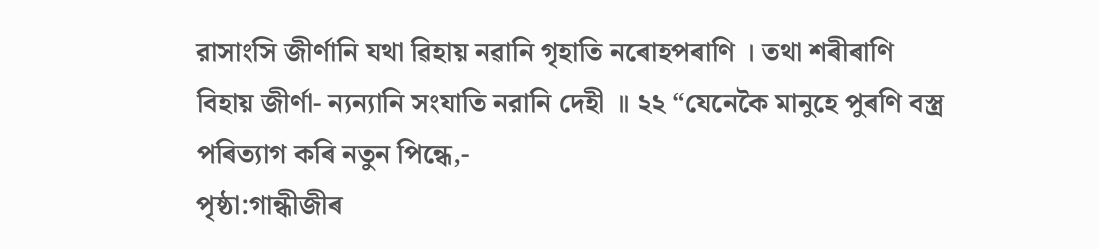রাসাংসি জীর্ণানি যথা ৱিহায় নৱানি গৃহাতি নৰোহপৰাণি । তথা শৰীৰাণি বিহায় জীৰ্ণা- ন্যন্যানি সংযাতি নরানি দেহী ॥ ২২ “যেনেকৈ মানুহে পুৰণি বস্ত্ৰ পৰিত্যাগ কৰি নতুন পিন্ধে,-
পৃষ্ঠা:গান্ধীজীৰ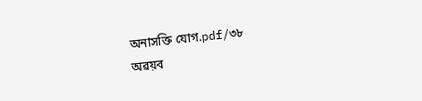অনাসক্তি যোগ.pdf/৩৮
অৱয়ব